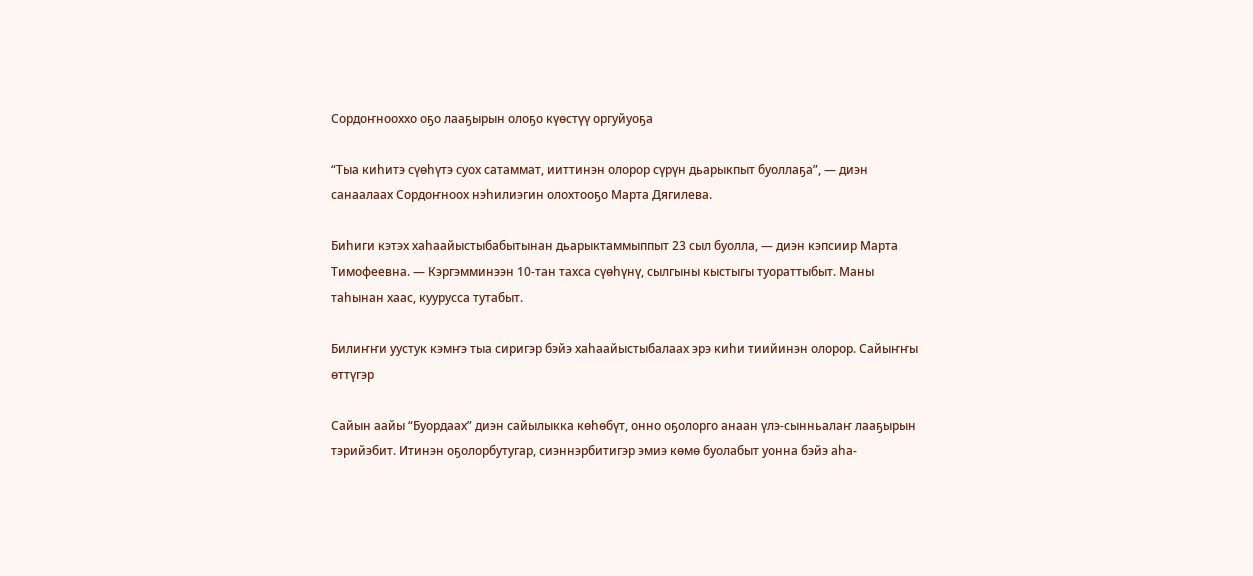Сордоҥнооххо оҕо лааҕырын олоҕо күөстүү оргуйуоҕа

“Тыа киһитэ сүөһүтэ суох сатаммат, ииттинэн олорор сүрүн дьарыкпыт буоллаҕа”, — диэн санаалаах Сордоҥноох нэһилиэгин олохтооҕо Марта Дягилева.

Биһиги кэтэх хаһаайыстыбабытынан дьарыктаммыппыт 23 сыл буолла, — диэн кэпсиир Марта Тимофеевна. — Кэргэмминээн 10-тан тахса сүөһүнү, сылгыны кыстыгы туораттыбыт. Маны таһынан хаас, куурусса тутабыт.

Билиҥҥи уустук кэмҥэ тыа сиригэр бэйэ хаһаайыстыбалаах эрэ киһи тиийинэн олорор. Сайыҥҥы өттүгэр

Сайын аайы “Буордаах” диэн сайылыкка көһөбүт, онно оҕолорго анаан үлэ-сынньалаҥ лааҕырын тэрийэбит. Итинэн оҕолорбутугар, сиэннэрбитигэр эмиэ көмө буолабыт уонна бэйэ аһа-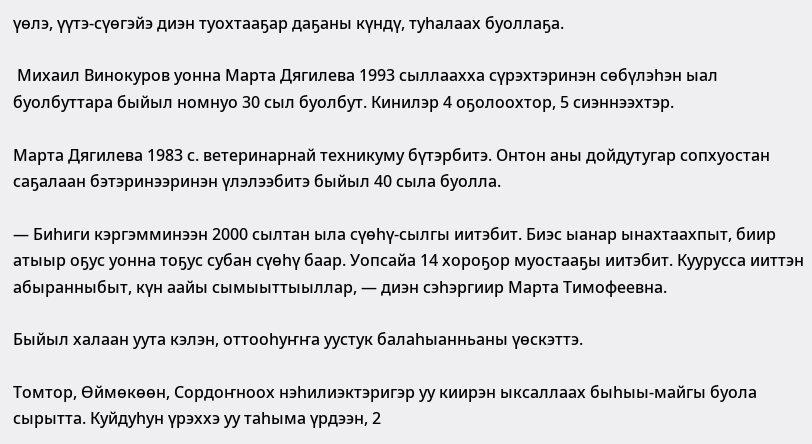үөлэ, үүтэ-сүөгэйэ диэн туохтааҕар даҕаны күндү, туһалаах буоллаҕа.

 Михаил Винокуров уонна Марта Дягилева 1993 сыллаахха сүрэхтэринэн сөбүлэһэн ыал буолбуттара быйыл номнуо 30 сыл буолбут. Кинилэр 4 оҕолоохтор, 5 сиэннээхтэр.

Марта Дягилева 1983 с. ветеринарнай техникуму бүтэрбитэ. Онтон аны дойдутугар сопхуостан саҕалаан бэтэринээринэн үлэлээбитэ быйыл 40 сыла буолла.

— Биһиги кэргэмминээн 2000 сылтан ыла сүөһү-сылгы иитэбит. Биэс ыанар ынахтаахпыт, биир атыыр оҕус уонна тоҕус субан сүөһү баар. Уопсайа 14 хороҕор муостааҕы иитэбит. Куурусса ииттэн абыранныбыт, күн аайы сымыыттыыллар, — диэн сэһэргиир Марта Тимофеевна.

Быйыл халаан уута кэлэн, оттооһуҥҥа уустук балаһыанньаны үөскэттэ.

Томтор, Өймөкөөн, Сордоҥноох нэһилиэктэригэр уу киирэн ыксаллаах быһыы-майгы буола сырытта. Куйдуһун үрэххэ уу таһыма үрдээн, 2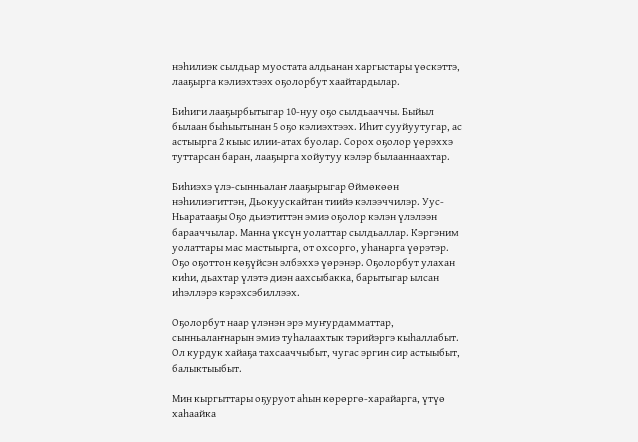нэһилиэк сылдьар муостата алдьанан харгыстары үөскэттэ, лааҕырга кэлиэхтээх оҕолорбут хаайтардылар.

Биһиги лааҕырбытыгар 10-нуу оҕо сылдьааччы. Быйыл былаан быһыытынан 5 оҕо кэлиэхтээх. Иһит сууйуутугар, ас астыырга 2 кыыс илии-атах буолар. Сорох оҕолор үөрэххэ туттарсан баран, лааҕырга хойутуу кэлэр былааннаахтар.

Биһиэхэ үлэ-сынньалаҥ лааҕырыгар Өймөкөөн нэһилиэгиттэн, Дьокуускайтан тиийэ кэлээччилэр. Уус-Ньаратааҕы Оҕо дьиэтиттэн эмиэ оҕолор кэлэн үлэлээн барааччылар. Манна үксүн уолаттар сылдьаллар. Кэргэним уолаттары мас мастыырга, от охсорго, уһанарга үөрэтэр. Оҕо оҕоттон көҕүйсэн элбэххэ үөрэнэр. Оҕолорбут улахан киһи, дьахтар үлэтэ диэн аахсыбакка, барытыгар ылсан иһэллэрэ кэрэхсэбиллээх.

Оҕолорбут наар үлэнэн эрэ муҥурдамматтар, сынньалаҥнарын эмиэ туһалаахтык тэрийэргэ кыһаллабыт. Ол курдук хайаҕа тахсааччыбыт, чугас эргин сир астыыбыт, балыктыыбыт.

Мин кыргыттары оҕуруот аһын көрөргө-харайарга, үтүө хаһаайка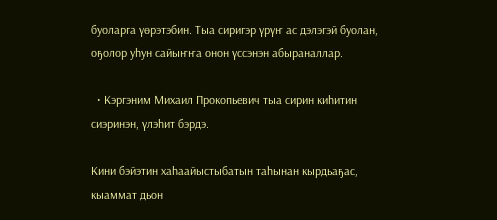буоларга үөрэтэбин. Тыа сиригэр үрүҥ ас дэлэгэй буолан, оҕолор уһун сайыҥҥа онон үссэнэн абыраналлар.

  • Кэргэним Михаил Прокопьевич тыа сирин киһитин сиэринэн, үлэһит бэрдэ.

Кини бэйэтин хаһаайыстыбатын таһынан кырдьаҕас, кыаммат дьон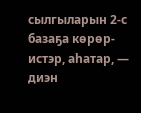сылгыларын 2-с базаҕа көрөр-истэр, аһатар, — диэн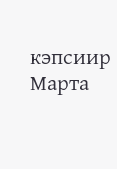кэпсиир Марта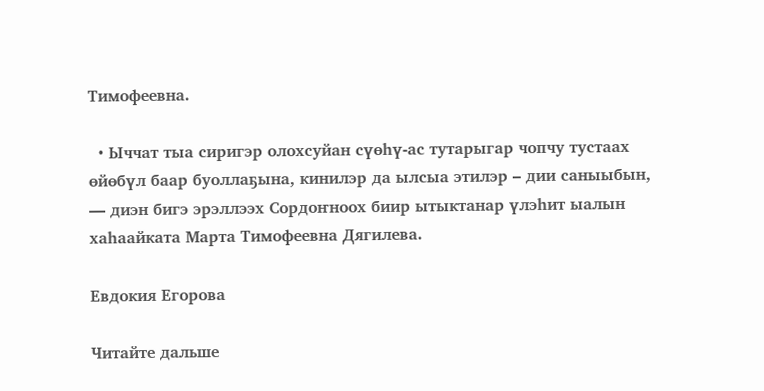Тимофеевна.

  • Ыччат тыа сиригэр олохсуйан сүөһү-ас тутарыгар чопчу тустаах өйөбүл баар буоллаҕына, кинилэр да ылсыа этилэр – дии саныыбын, — диэн бигэ эрэллээх Сордоҥноох биир ытыктанар үлэһит ыалын хаһаайката Марта Тимофеевна Дягилева.

Евдокия Егорова

Читайте дальше